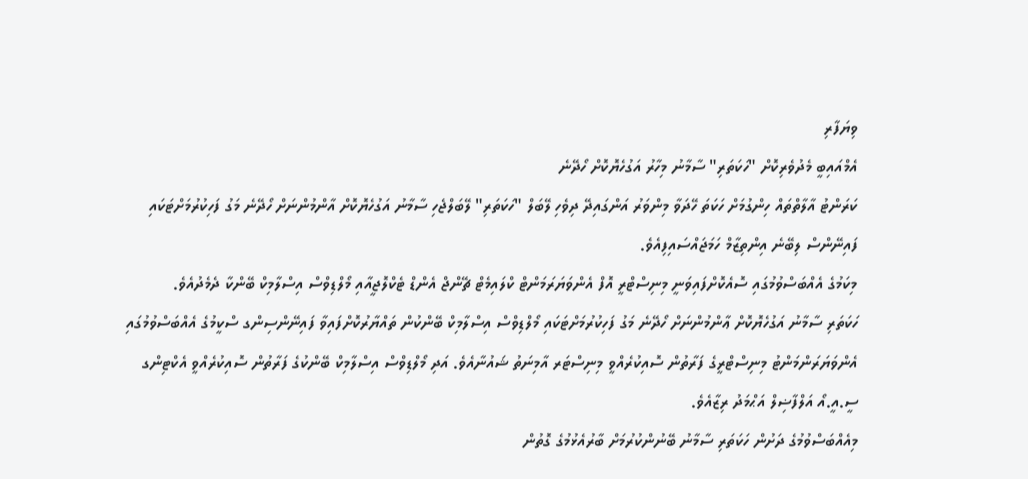ވިޔަފާރި
އެމްއައިބީ މެދުވެރިކޮށް "ހަކަތަރި" ސާމާނު މިހާރު އަގުހެޔޮކޮށް ހޯދޭނެ
ކަރަންޓު އާލާތްތައް ހިންގުމަށް ހަކަތަ ހޭދަވާ މިންވަރު އަންގައިދޭ ދިވެހި ލޭބަލް "ހަކަތަރި" ލޭބަލްޖެހި ސާމާނު އަގުހެޔޮކޮށް އާންމުންނަށް ހޯދޭނެ މަގު ފަހިކުރުމަށްޓަކައި ފައިނޭންސް ލިބޭނެ އިންތިޒާމް ހަމަޖައްސައިފިއެވެ.
މިކަމުގެ އެއްބަސްވުމުގައި ސޮއެކޮށްފައިވަނީ މިނިސްޓްރީ އޮފް އެންވަޔަރަމަންޓް ކްލައިމެޓް ޗޭންޖް އެންޑް ޓެކްލޮޖީއާއި މޯލްޑިވްސް އިސްލާމިކް ބޭންކާ ދެމެދުއެވެ.
ހަކަތަރި ސާމާނު އަގުހެޔޮކޮށް ޢާންމުންނަށް ހޯދޭނެ މަގު ފަހިކުރުމަށްޓަކައި މޯލްޑިވްސް އިސްލާމިކް ބޭންކުން ތައްޔާރުކޮށްފައިވާ ފައިނޭންސިންގ ސްކީމުގެ އެއްބަސްވުމުގައި އެންވަޔަރަންމަންޓު މިނިސްޓްރީގެ ފަރާތުން ސޮއިކުރެއްވީ މިނިސްޓަރ އާމިނަތު ޝައުނާއެވެ. އަދި މޯލްޑިވްސް އިސްލާމިކް ބޭންކުގެ ފަރާތުން ސޮއިކުރެއްވީ އެކްޓިންގ ސީ.އީ.އޯ އަލްފާޟިލް އަޙްމަދު ރިޒާއެވެ.
މިއެއްބަސްވުމުގެ ދަށުން ހަކަތަރި ސާމާނު ބޭނުންކުރުމަށް ބާރުއެޅުމުގެ ގޮތުން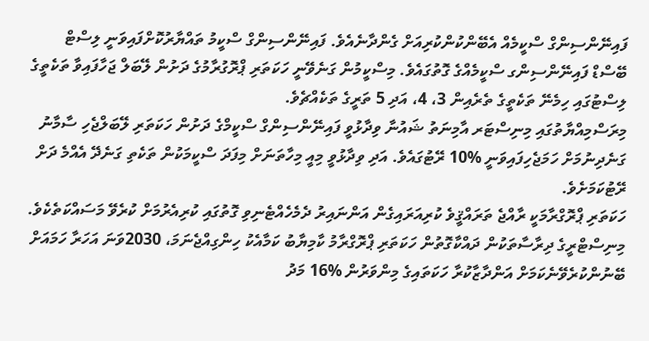ފައިނޭންސިންގް ސްކީމެއް އެބޭންކުންކުރިއަށް ގެންދާނެއެވެ. ފައިނޭންސިންގް ސްކީމު ތައްޔާރުކޮށްފައިވަނީ ލިސްޓް ބޭސްޑް ފައިނޭންސިންގ ސްކީމެއްގެ ގޮތުގައެވެ. މިސްކީމުން ގަނެވޭނީ ހަކަތަރި ޕްރޮގުރާމުގެ ދަށުން ލޭބަލް ޖަހާފައިވާ ތަކެތީގެ ލިސްޓުގައި ހިމެނޭ ތަކެތީގެ ތެރެއިން 3، 4، އަދި 5 ތަރީގެ ތަކެއްޗެވެ.
މިރަސްމިއްޔާތުގައި މިނިސްޓަރ އާމިނަތު ޝައުނާ ވިދާޅުވީ ފައިނޭންސިންގް ސްކީމްގެ ދަށުން ހަކަތަރި ލޭބަލްޖެހި ސާމާނު ގަނެދިނުމަށް ހަމަޖެހިފައިވަނީ %10 ރޭޓުގައެވެ. އަދި ވިދާޅުވީ މިއީ މިހާތަނަށް މިފަދަ ސްކީމަކުން ތަކެތި ގަނެދޭ އެއްމެ ދަށް ރޭޓުކަމަށެވެ.
ހަކަތަރި ޕްރޮގްރާމަކީ ރާއްޖެ ތަރައްޤީވެ ކުރިއަރައިގެން އަންނައިރު ދެމެހެއްޓެނިވި ގޮތުގައި ކުރިއެރުމަށް ކުރެވޭ މަސައްކަތެކެވެ. މިނިސްޓްރީގެ ދިރާސާތަކުން ދައްކާގޮތުން ހަކަތަރި ޕްރޮގްރާމު ކާމިޔާބު ކަމާއެކު ހިންގިއްޖެނަމަ، 2030ވަނަ އަހަރާ ހަމައަށް ބޭނުންކުރެވޭނެކަމަށް އަންދާޒާކުރާ ހަކަތައިގެ މިންވަރުން %16 މަދު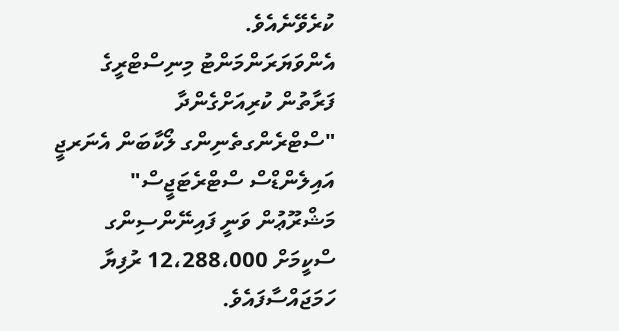ކުރެވޭނެއެވެ.
އެންވަޔަރަންމަންޓު މިނިސްޓްރީގެ ފަރާތުން ކުރިއަށްގެންދާ "ސްޓްރެންގތެނިންގ ލޯކާބަން އެނަރޖީ އައިލެންޑްސް ސްޓްރެޓަޖީސް" މަޝްރޫޢުން ވަނީ ފައިނޭންސިންގ ސްކީމަށް 12،288،000 ރުފިޔާ ހަމަޖައްސާފައެވެ.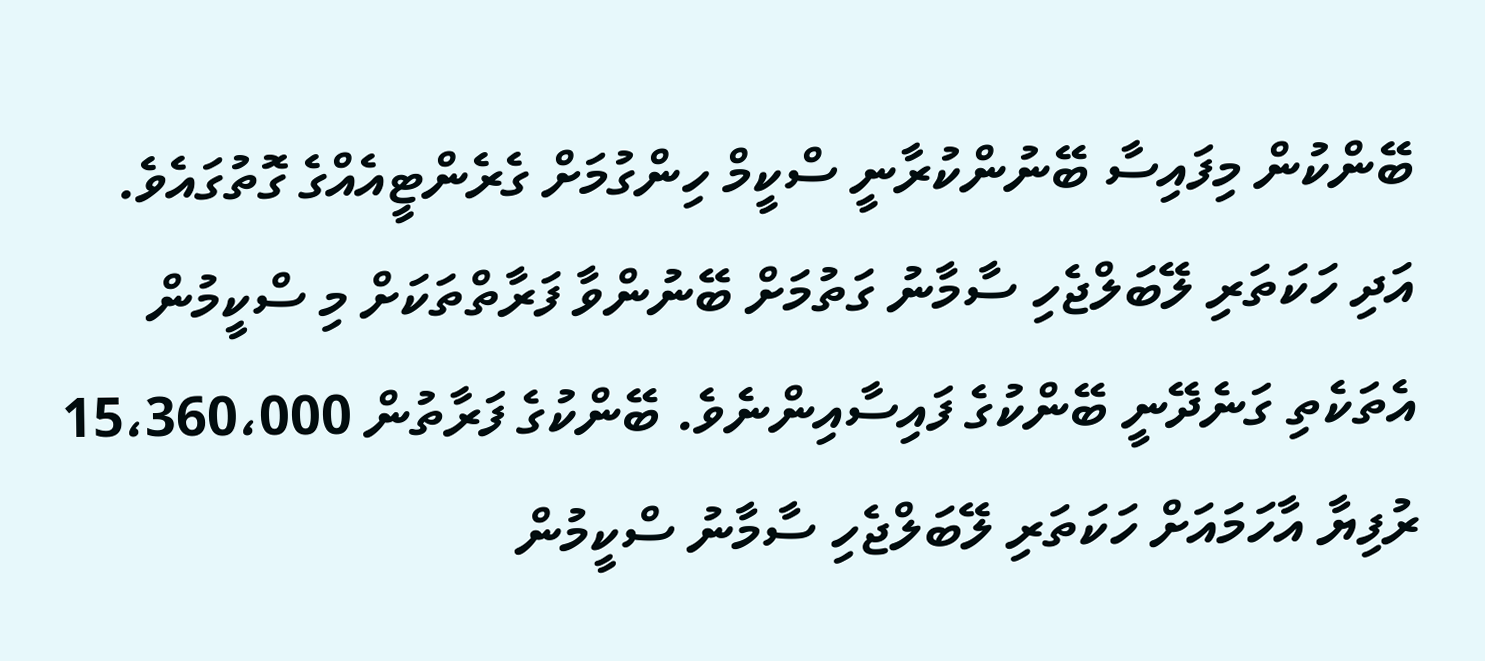ބޭންކުން މިފައިސާ ބޭނުންކުރާނީ ސްކީމް ހިންގުމަށް ގެރެންޓީއެއްގެ ގޮތުގައެވެ. އަދި ހަކަތަރި ލޭބަލްޖެހި ސާމާނު ގަތުމަށް ބޭނުންވާ ފަރާތްތަކަށް މި ސްކީމުން އެތަކެތި ގަނެދޭނީ ބޭންކުގެ ފައިސާއިންނެވެ. ބޭންކުގެ ފަރާތުން 15،360،000 ރުފިޔާ އާހަމައަށް ހަކަތަރި ލޭބަލްޖެހި ސާމާނު ސްކީމުން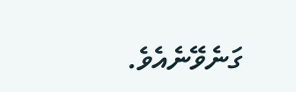ގަނެވޭނެއެވެ.